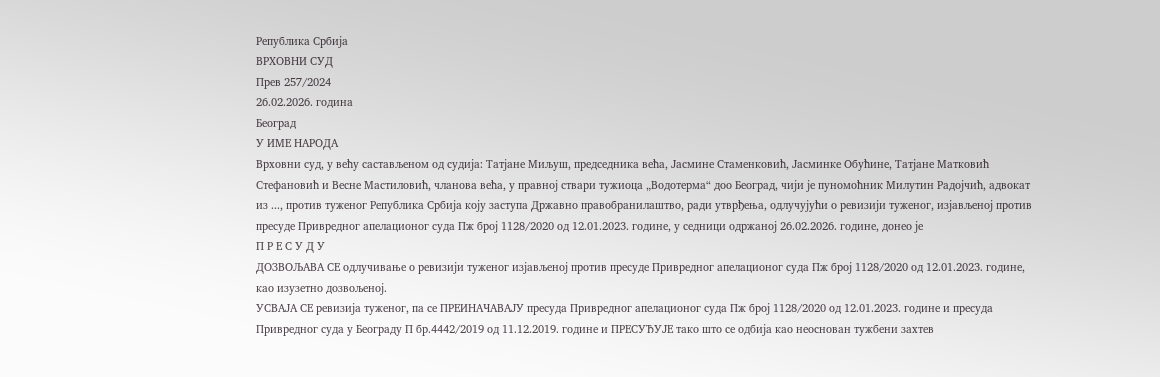Република Србија
ВРХОВНИ СУД
Прев 257/2024
26.02.2026. година
Београд
У ИМЕ НАРОДА
Врховни суд, у већу састављеном од судија: Татјане Миљуш, председника већа, Јасмине Стаменковић, Јасминке Обућине, Татјане Матковић Стефановић и Весне Мастиловић, чланова већа, у правној ствари тужиоца „Водотерма“ доо Београд, чији је пуномоћник Милутин Радојчић, адвокат из ..., против туженог Република Србија коју заступа Државно правобранилаштво, ради утврђења, одлучујући о ревизији туженог, изјављеној против пресуде Привредног апелационог суда Пж број 1128/2020 од 12.01.2023. године, у седници одржаној 26.02.2026. године, донео је
П Р Е С У Д У
ДОЗВОЉАВА СЕ одлучивање о ревизији туженог изјављеној против пресуде Привредног апелационог суда Пж број 1128/2020 од 12.01.2023. године, као изузетно дозвољеној.
УСВАЈА СЕ ревизија туженог, па се ПРЕИНАЧАВАЈУ пресуда Привредног апелационог суда Пж број 1128/2020 од 12.01.2023. године и пресуда Привредног суда у Београду П бр.4442/2019 од 11.12.2019. године и ПРЕСУЂУЈЕ тако што се одбија као неоснован тужбени захтев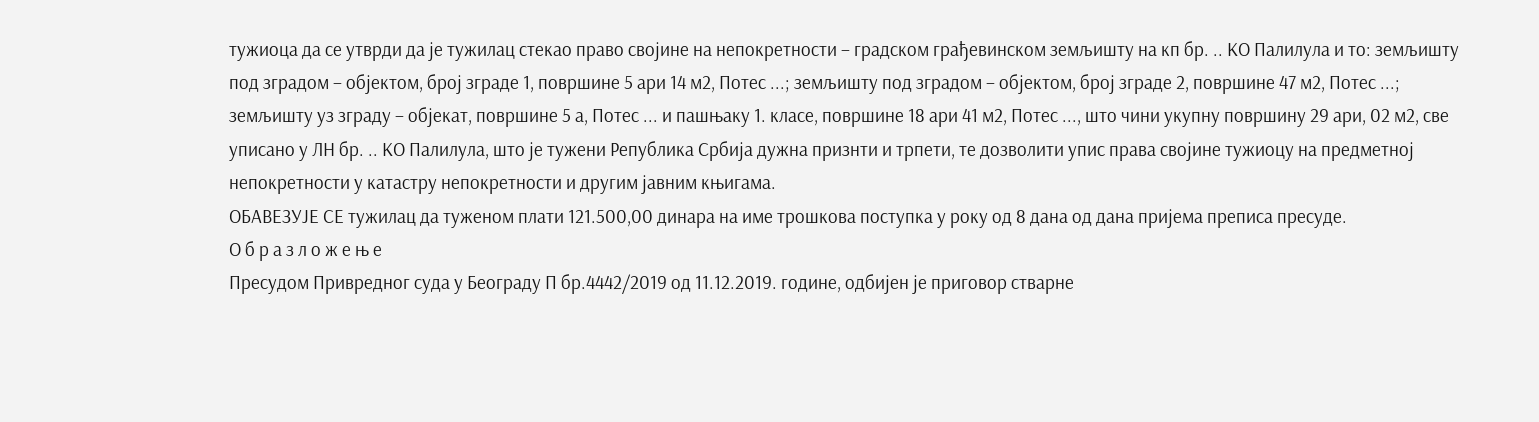тужиоца да се утврди да је тужилац стекао право својине на непокретности – градском грађевинском земљишту на кп бр. .. КО Палилула и то: земљишту под зградом – објектом, број зграде 1, површине 5 ари 14 м2, Потес ...; земљишту под зградом – објектом, број зграде 2, површине 47 м2, Потес ...; земљишту уз зграду – објекат, површине 5 а, Потес ... и пашњаку 1. класе, површине 18 ари 41 м2, Потес ..., што чини укупну површину 29 ари, 02 м2, све уписано у ЛН бр. .. КО Палилула, што је тужени Република Србија дужна признти и трпети, те дозволити упис права својине тужиоцу на предметној непокретности у катастру непокретности и другим јавним књигама.
ОБАВЕЗУЈЕ СЕ тужилац да туженом плати 121.500,00 динара на име трошкова поступка у року од 8 дана од дана пријема преписа пресуде.
О б р а з л о ж е њ е
Пресудом Привредног суда у Београду П бр.4442/2019 од 11.12.2019. године, одбијен је приговор стварне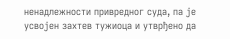ненадлежности привредног суда, па је усвојен захтев тужиоца и утврђено да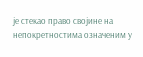је стекао право својине на непокретностима означеним у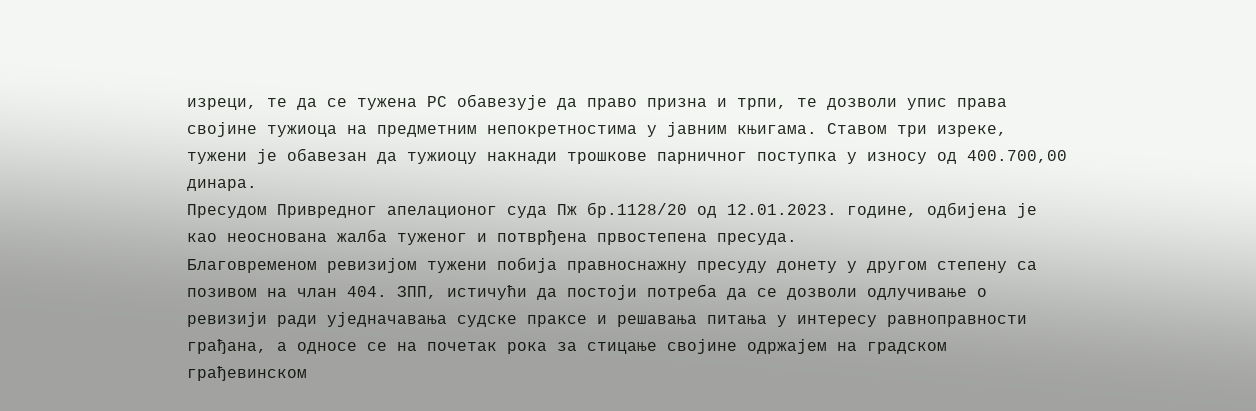изреци, те да се тужена РС обавезује да право призна и трпи, те дозволи упис права својине тужиоца на предметним непокретностима у јавним књигама. Ставом три изреке, тужени је обавезан да тужиоцу накнади трошкове парничног поступка у износу од 400.700,00 динара.
Пресудом Привредног апелационог суда Пж бр.1128/20 од 12.01.2023. године, одбијена је као неоснована жалба туженог и потврђена првостепена пресуда.
Благовременом ревизијом тужени побија правноснажну пресуду донету у другом степену са позивом на члан 404. ЗПП, истичући да постоји потреба да се дозволи одлучивање о ревизији ради уједначавања судске праксе и решавања питања у интересу равноправности грађана, а односе се на почетак рока за стицање својине одржајем на градском грађевинском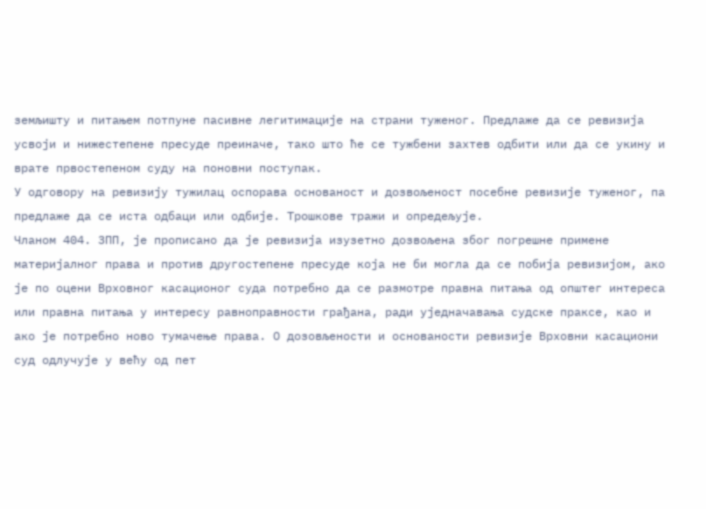земљишту и питањем потпуне пасивне легитимације на страни туженог. Предлаже да се ревизија усвоји и нижестепене пресуде преиначе, тако што ће се тужбени захтев одбити или да се укину и врате првостепеном суду на поновни поступак.
У одговору на ревизију тужилац оспорава основаност и дозвољеност посебне ревизије туженог, па предлаже да се иста одбаци или одбије. Трошкове тражи и опредељује.
Чланом 404. ЗПП, је прописано да је ревизија изузетно дозвољена због погрешне примене материјалног права и против другостепене пресуде која не би могла да се побија ревизијом, ако је по оцени Врховног касационог суда потребно да се размотре правна питања од општег интереса или правна питања у интересу равноправности грађана, ради уједначавања судске праксе, као и ако је потребно ново тумачење права. О дозовљености и основаности ревизије Врховни касациони суд одлучује у већу од пет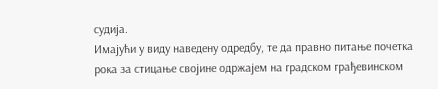судија.
Имајући у виду наведену одредбу, те да правно питање почетка рока за стицање својине одржајем на градском грађевинском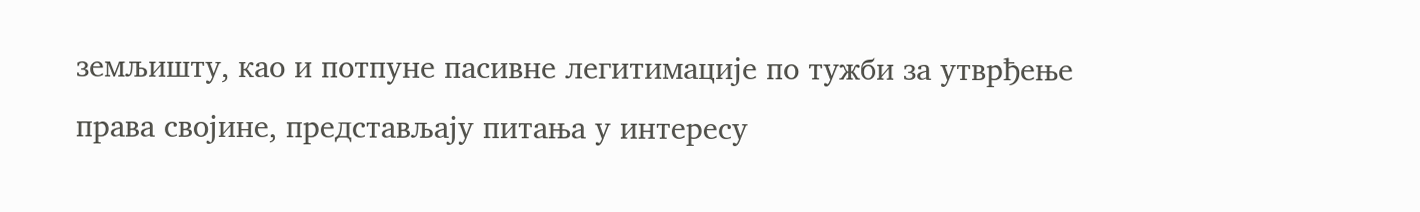земљишту, као и потпуне пасивне легитимације по тужби за утврђење права својине, представљају питања у интересу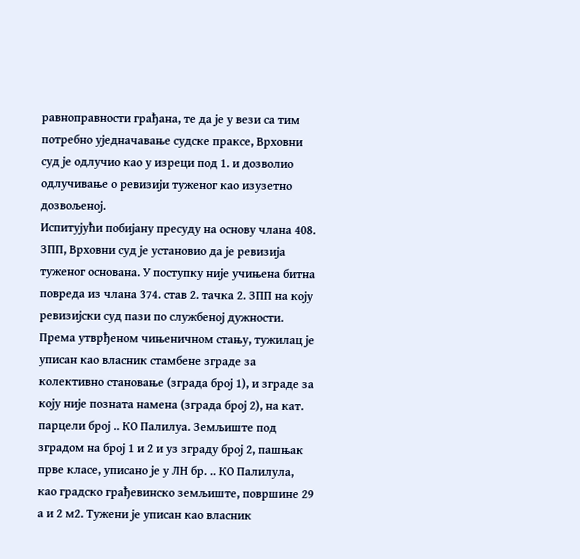равноправности грађана, те да је у вези са тим потребно уједначавање судске праксе, Врховни суд је одлучио као у изреци под 1. и дозволио одлучивање о ревизији туженог као изузетно дозвољеној.
Испитујући побијану пресуду на основу члана 408. ЗПП, Врховни суд је установио да је ревизија туженог основана. У поступку није учињена битна повреда из члана 374. став 2. тачка 2. ЗПП на коју ревизијски суд пази по службеној дужности.
Према утврђеном чињеничном стању, тужилац је уписан као власник стамбене зграде за колективно становање (зграда број 1), и зграде за коју није позната намена (зграда број 2), на кат. парцели број .. КО Палилуа. Земљиште под зградом на број 1 и 2 и уз зграду број 2, пашњак прве класе, уписано је у ЛН бр. .. КО Палилула, као градско грађевинско земљиште, површине 29 а и 2 м2. Тужени је уписан као власник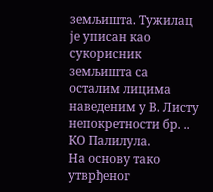земљишта. Тужилац је уписан као сукорисник земљишта са осталим лицима наведеним у В. Листу непокретности бр. .. КО Палилула.
На основу тако утврђеног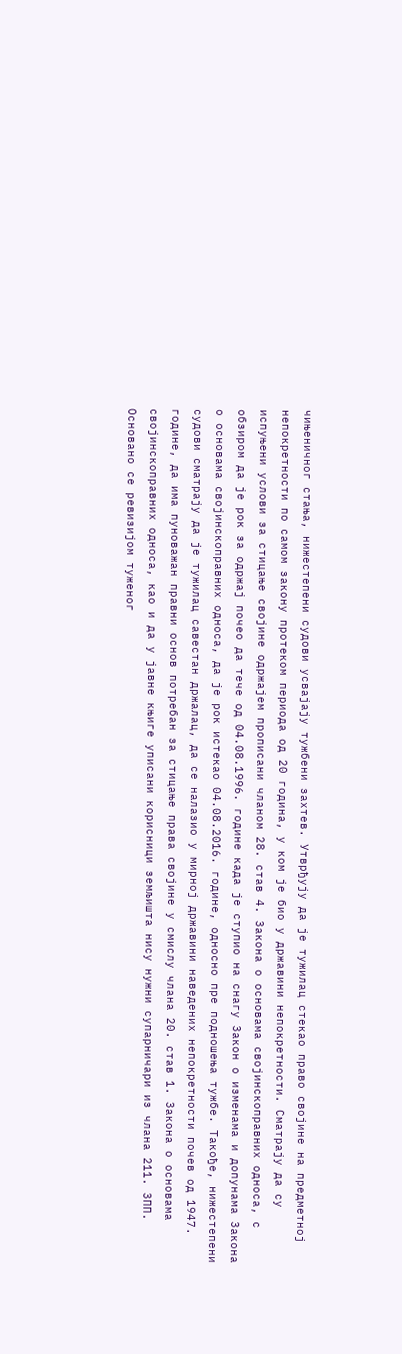чињеничног стања, нижестепени судови усвајају тужбени захтев. Утврђују да је тужилац стекао право својине на предметној непокретности по самом закону протеком периода од 20 година, у ком је био у државини непокретности. Сматрају да су испуњени услови за стицање својине одржајем прописани чланом 28. став 4. Закона о основама својинскоправних односа, с обзиром да је рок за одржај почео да тече од 04.08.1996. године када је ступио на снагу Закон о изменама и допунама Закона о основама својинскоправних односа, да је рок истекао 04.08.2016. године, односно пре подношења тужбе. Такође, нижестепени судови сматрају да је тужилац савестан држалац, да се налазио у мирној државини наведених непокретности почев од 1947. године, да има пуноважан правни основ потребан за стицање права својине у смислу члана 20. став 1. Закона о основама својинскоправних односа, као и да у јавне књиге уписани корисници земљишта нису нужни супарничари из члана 211. ЗПП.
Основано се ревизијом туженог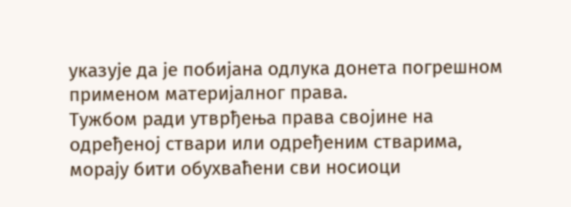указује да је побијана одлука донета погрешном применом материјалног права.
Тужбом ради утврђења права својине на одређеној ствари или одређеним стварима, морају бити обухваћени сви носиоци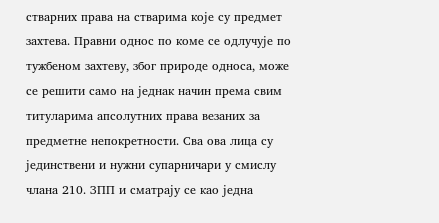стварних права на стварима које су предмет захтева. Правни однос по коме се одлучује по тужбеном захтеву, због природе односа, може се решити само на једнак начин према свим титуларима апсолутних права везаних за предметне непокретности. Сва ова лица су јединствени и нужни супарничари у смислу члана 210. ЗПП и сматрају се као једна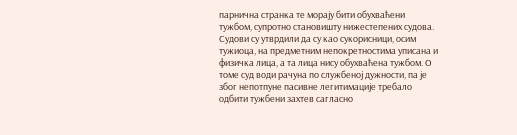парнична странка те морају бити обухваћени тужбом, супротно становишту нижестепених судова. Судови су утврдили да су као сукорисници, осим тужиоца, на предметним непокретностима уписана и физичка лица, а та лица нису обухваћена тужбом. О томе суд води рачуна по службеној дужности, па је због непотпуне пасивне легитимације требало одбити тужбени захтев сагласно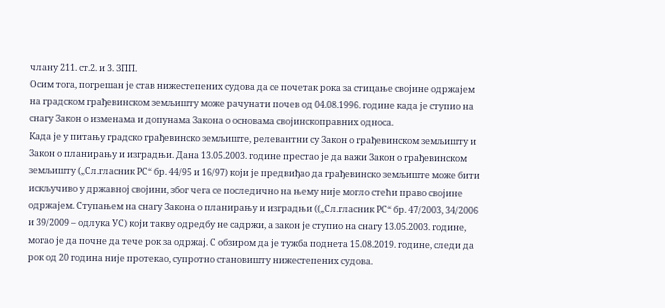члану 211. ст.2. и 3. ЗПП.
Осим тога, погрешан је став нижестепених судова да се почетак рока за стицање својине одржајем на градском грађевинском земљишту може рачунати почев од 04.08.1996. године када је ступио на снагу Закон о изменама и допунама Закона о основама својинскоправних односа.
Када је у питању градско грађевинско земљиште, релевантни су Закон о грађевинском земљишту и Закон о планирању и изградњи. Дана 13.05.2003. године престао је да важи Закон о грађевинском земљишту („Сл.гласник РС“ бр. 44/95 и 16/97) који је предвиђао да грађевинско земљиште може бити искључиво у државној својини, због чега се последично на њему није могло стећи право својине одржајем. Ступањем на снагу Закона о планирању и изградњи ((„Сл.гласник РС“ бр. 47/2003, 34/2006 и 39/2009 – одлука УС) који такву одредбу не садржи, а закон је ступио на снагу 13.05.2003. године, могао је да почне да тече рок за одржај. С обзиром да је тужба поднета 15.08.2019. године, следи да рок од 20 година није протекао, супротно становишту нижестепених судова.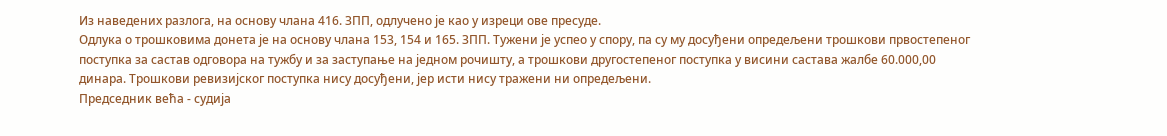Из наведених разлога, на основу члана 416. ЗПП, одлучено је као у изреци ове пресуде.
Одлука о трошковима донета је на основу члана 153, 154 и 165. ЗПП. Тужени је успео у спору, па су му досуђени опредељени трошкови првостепеног поступка за састав одговора на тужбу и за заступање на једном рочишту, а трошкови другостепеног поступка у висини састава жалбе 60.000,00 динара. Трошкови ревизијског поступка нису досуђени, јер исти нису тражени ни опредељени.
Председник већа - судија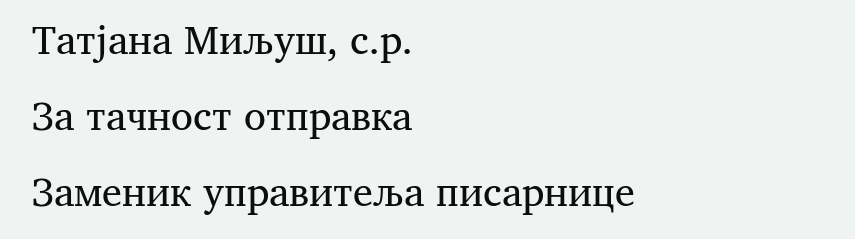Татјана Миљуш, с.р.
За тачност отправка
Заменик управитеља писарнице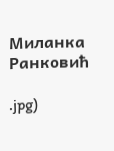Миланка Ранковић

.jpg)